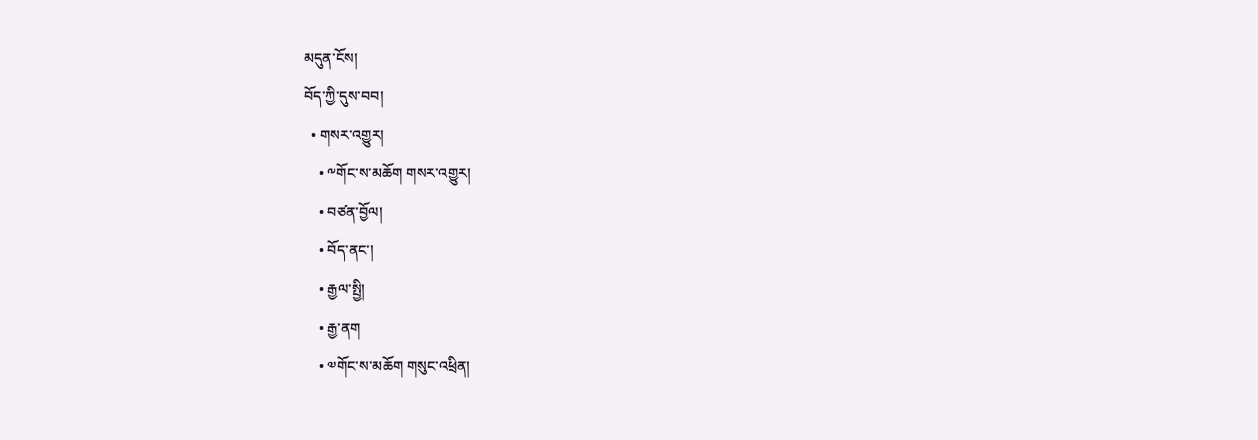མདུན་ངོས།
བོད་ཀྱི་དུས་བབ།
  • གསར་འགྱུར།
    • ༸གོང་ས་མཆོག གསར་འགྱུར།
    • བཙན་བྱོལ།
    • བོད་ནང་།
    • རྒྱལ་སྤྱི།
    • རྒྱ་ནག
    • ༧གོང་ས་མཆོག གསུང་འཕྲིན།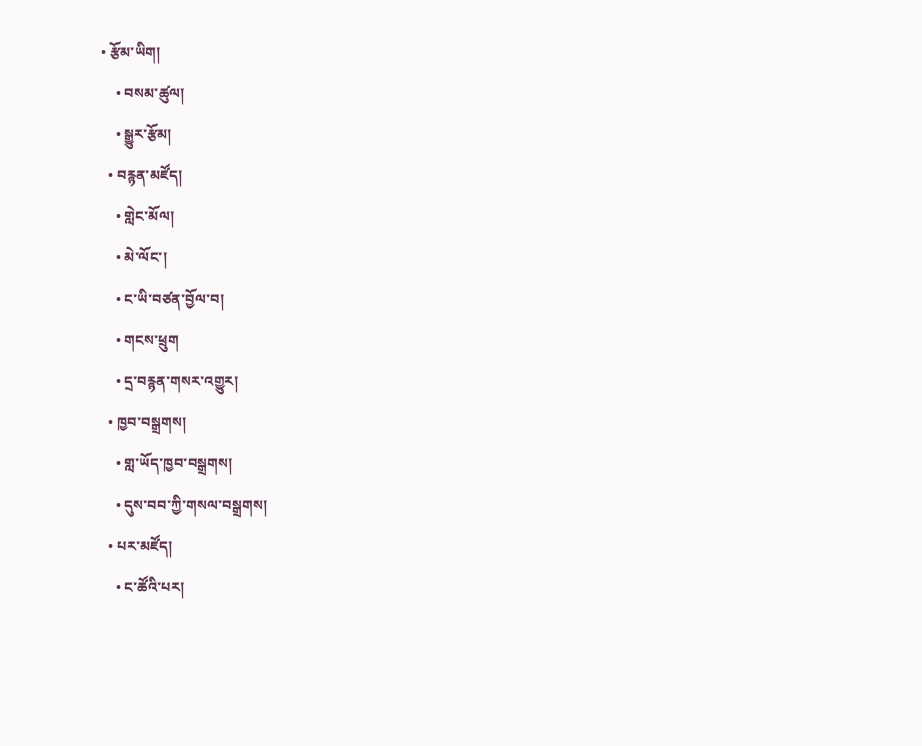• རྩོམ་ཡིག།
    • བསམ་ཚུལ།
    • སྒྱུར་རྩོམ།
  • བརྙན་མཛོད།
    • གླེང་མོལ།
    • མེ་ལོང་།
    • ང་ཡི་བཙན་བྱོལ་བ།
    • གངས་ཕྲུག
    • དྲ་བརྙན་གསར་འགྱུར།
  • ཁྱབ་བསྒྲགས།
    • གླ་ཡོད་ཁྱབ་བསྒྲགས།
    • དུས་བབ་ཀྱི་གསལ་བསྒྲགས།
  • པར་མཛོད།
    • ང་ཚོའི་པར།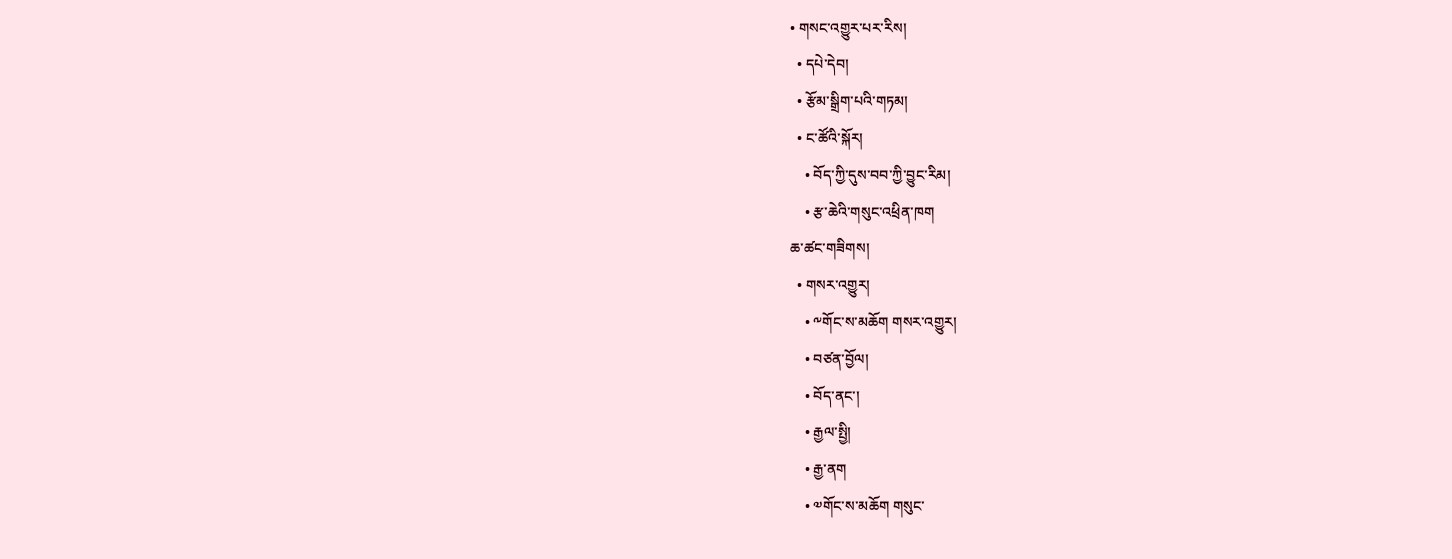• གསང་འགྱུར་པར་རིས།
  • དཔེ་དེབ།
  • རྩོམ་སྒྲིག་པའི་གཏམ།
  • ང་ཚོའི་སྐོར།
    • བོད་ཀྱི་དུས་བབ་ཀྱི་བྱུང་རིམ།
    • རྩ་ཆེའི་གསུང་འཕྲིན་ཁག
ཆ་ཚང་གཟིགས།
  • གསར་འགྱུར།
    • ༸གོང་ས་མཆོག གསར་འགྱུར།
    • བཙན་བྱོལ།
    • བོད་ནང་།
    • རྒྱལ་སྤྱི།
    • རྒྱ་ནག
    • ༧གོང་ས་མཆོག གསུང་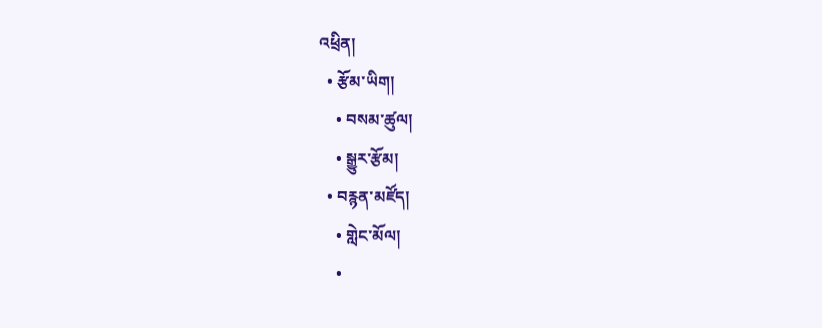འཕྲིན།
  • རྩོམ་ཡིག།
    • བསམ་ཚུལ།
    • སྒྱུར་རྩོམ།
  • བརྙན་མཛོད།
    • གླེང་མོལ།
    •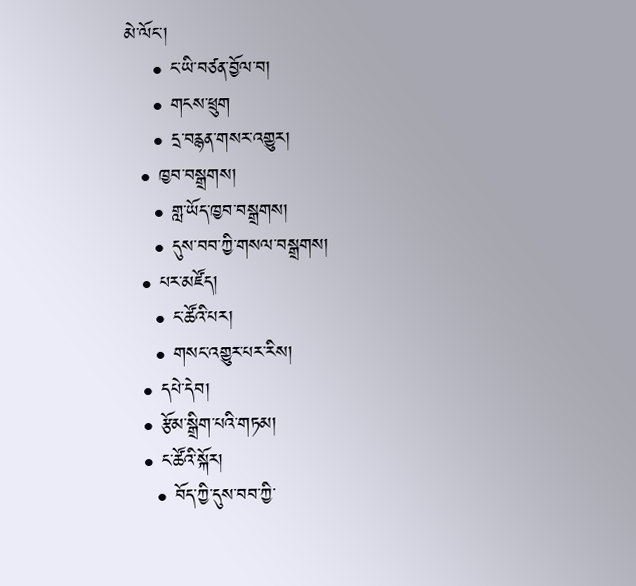མེ་ལོང་།
    • ང་ཡི་བཙན་བྱོལ་བ།
    • གངས་ཕྲུག
    • དྲ་བརྙན་གསར་འགྱུར།
  • ཁྱབ་བསྒྲགས།
    • གླ་ཡོད་ཁྱབ་བསྒྲགས།
    • དུས་བབ་ཀྱི་གསལ་བསྒྲགས།
  • པར་མཛོད།
    • ང་ཚོའི་པར།
    • གསང་འགྱུར་པར་རིས།
  • དཔེ་དེབ།
  • རྩོམ་སྒྲིག་པའི་གཏམ།
  • ང་ཚོའི་སྐོར།
    • བོད་ཀྱི་དུས་བབ་ཀྱི་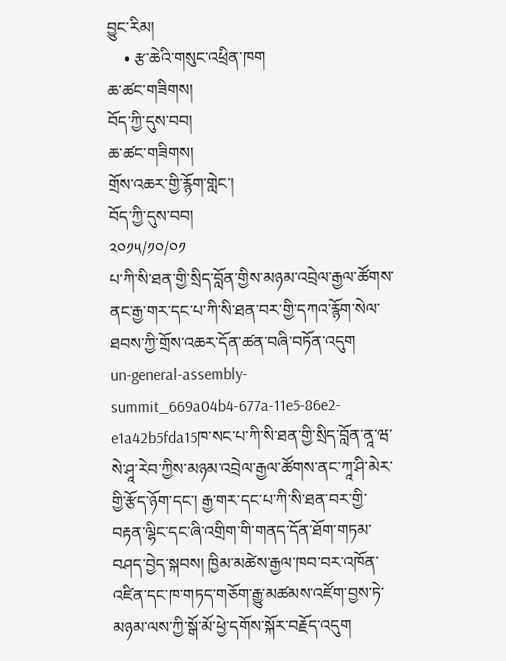བྱུང་རིམ།
    • རྩ་ཆེའི་གསུང་འཕྲིན་ཁག
ཆ་ཚང་གཟིགས།
བོད་ཀྱི་དུས་བབ།
ཆ་ཚང་གཟིགས།
གྲོས་འཆར་གྱི་རྙོག་གླེང་།
བོད་ཀྱི་དུས་བབ།
༢༠༡༥/༡༠/༠༡
པ་ཀི་སི་ཐན་གྱི་སྲིད་བློན་གྱིས་མཉམ་འབྲེལ་རྒྱལ་ཚོགས་ནང་རྒྱ་གར་དང་པ་ཀི་སི་ཐན་བར་གྱི་དཀའ་རྙོག་སེལ་ཐབས་ཀྱི་གྲོས་འཆར་དོན་ཚན་བཞི་བཏོན་འདུག
un-general-assembly-summit_669a04b4-677a-11e5-86e2-e1a42b5fda15ཁ་སང་པ་ཀི་སི་ཐན་གྱི་སྲིད་བློན་ནཱ་ཝ་སེ་ཤཱ་རེབ་ཀྱིས་མཉམ་འབྲེལ་རྒྱལ་ཚོགས་ནང་ཀཱ་ཤི་མེར་གྱི་རྩོད་ཉོག་དང་། རྒྱ་གར་དང་པ་ཀི་སི་ཐན་བར་གྱི་བརྟན་ལྷིང་དང་ཞི་འགྲིག་གི་གནད་དོན་ཐོག་གཏམ་བཤད་བྱེད་སྐབས། ཁྱིམ་མཚེས་རྒྱལ་ཁབ་བར་འཁོན་འཛིན་དང་ཁ་གཏད་གཅོག་རྒྱུ་མཚམས་འཛོག་བྱས་ཏེ་མཉམ་ལས་ཀྱི་སྒོ་མོ་ཕྱེ་དགོས་སྐོར་བརྗོད་འདུག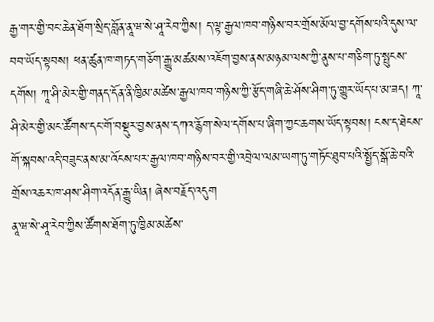རྒྱ་གར་གྱི་བང་ཆེན་ཐོག་སྲིད་བློན་ནཱ་ཝ་སེ་ཤཱ་རེབ་ཀྱིས། ད་ལྟ་རྒྱལ་ཁབ་གཉིས་བར་གྲོས་མོལ་བྱ་དགོས་པའི་དུས་ལ་བབ་ཡོད་སྟབས། ཕན་ཚུན་ཁ་གཏད་གཅོག་རྒྱུ་མཚམས་འཇོག་བྱས་ནས་མཉམ་ལས་ཀྱི་ནུས་པ་གཅིག་ཏུ་སྤུངས་དགོས། ཀཱ་ཤི་མེར་གྱི་གནད་དོན་ནི་ཁྱིམ་མཚེས་རྒྱལ་ཁབ་གཉིས་ཀྱི་རྩོད་གཞི་ཆེ་ཤོས་ཤིག་ཏུ་གྱུར་ཡོད་པ་མ་ཟད། ཀཱ་ཤི་མེར་གྱི་མང་ཚོགས་དང་གོ་བསྡུར་བྱས་ནས་དཀའ་རྙོག་སེལ་དགོས་པ་ཞིག་ཀྱང་ཆགས་ཡོད་སྟབས། ངས་ད་ཐེངས་གོ་སྐབས་འདི་བཟུང་ནས་མ་འོངས་པར་རྒྱལ་ཁབ་གཉིས་བར་གྱི་འབྲེལ་ལམ་ཡག་ཏུ་གཏོང་ཐུབ་པའི་སྤྱོད་སྒོ་ཆེ་བའི་གྲོས་འཆར་ཁ་ཤས་ཤིག་འདོན་རྒྱུ་ཡིན། ཞེས་བརྗོད་འདུག
ནཱ་ཝ་སེ་ཤཱ་རེབ་ཀྱིས་ཚོགས་ཐོག་ཏུ་ཁྱིམ་མཚེས་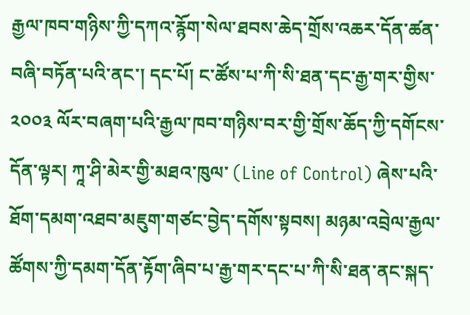རྒྱལ་ཁབ་གཉིས་ཀྱི་དཀའ་རྙོག་སེལ་ཐབས་ཆེད་གྲོས་འཆར་དོན་ཚན་བཞི་བཏོན་པའི་ནང་། དང་པོ། ང་ཚོས་པ་ཀི་སི་ཐན་དང་རྒྱ་གར་གྱིས་༢༠༠༣ ལོར་བཞག་པའི་རྒྱལ་ཁབ་གཉིས་བར་གྱི་གྲོས་ཆོད་ཀྱི་དགོངས་དོན་ལྟར། ཀཱ་ཤི་མེར་གྱི་མཐའ་ཁུལ་ (Line of Control) ཞེས་པའི་ཐོག་དམག་འཐབ་མཇུག་གཙང་བྱེད་དགོས་སྟབས། མཉམ་འབྲེལ་རྒྱལ་ཚོགས་ཀྱི་དམག་དོན་རྟོག་ཞིབ་པ་རྒྱ་གར་དང་པ་ཀི་སི་ཐན་ནང་སྐད་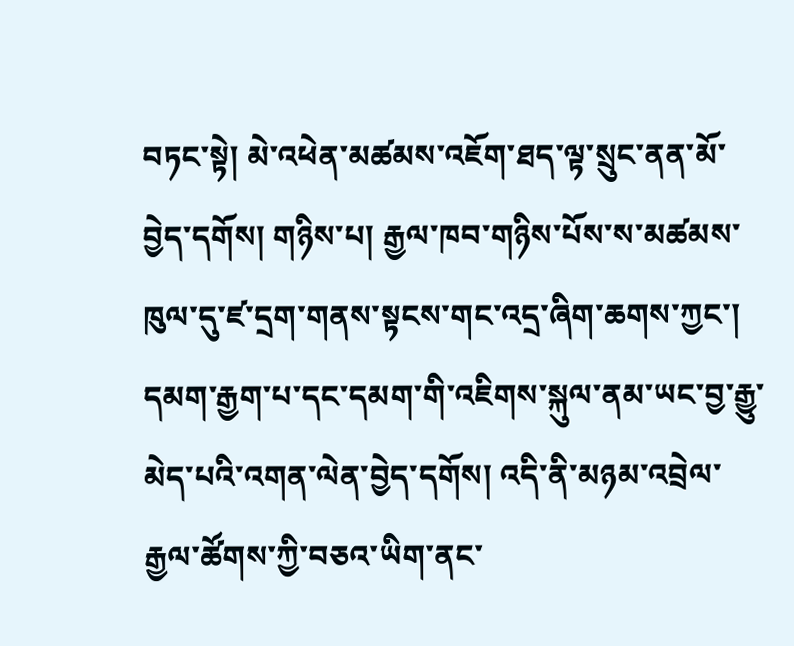བཏང་སྟེ། མེ་འཕེན་མཚམས་འཇོག་ཐད་ལྟ་སྲུང་ནན་མོ་བྱེད་དགོས། གཉིས་པ། རྒྱལ་ཁབ་གཉིས་པོས་ས་མཚམས་ཁུལ་དུ་ཛ་དྲག་གནས་སྟངས་གང་འདྲ་ཞིག་ཆགས་ཀྱང་། དམག་རྒྱག་པ་དང་དམག་གི་འཇིགས་སྐུལ་ནམ་ཡང་བྱ་རྒྱུ་མེད་པའི་འགན་ལེན་བྱེད་དགོས། འདི་ནི་མཉམ་འབྲེལ་རྒྱལ་ཚོགས་ཀྱི་བཅའ་ཡིག་ནང་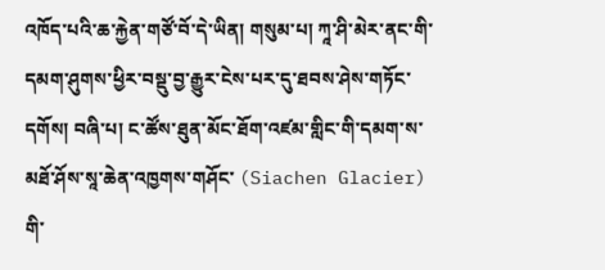འཁོད་པའི་ཆ་རྐྱེན་གཙོ་བོ་དེ་ཡིན། གསུམ་པ། ཀཱ་ཤི་མེར་ནང་གི་དམག་ཤུགས་ཕྱིར་བསྡུ་བྱ་རྒྱུར་ངེས་པར་དུ་ཐབས་ཤེས་གཏོང་དགོས། བཞི་པ། ང་ཚོས་ཐུན་མོང་ཐོག་འཛམ་གླིང་གི་དམག་ས་མཐོ་ཤོས་སཱ་ཆེན་འཁྱགས་གཤོང་ (Siachen Glacier) གི་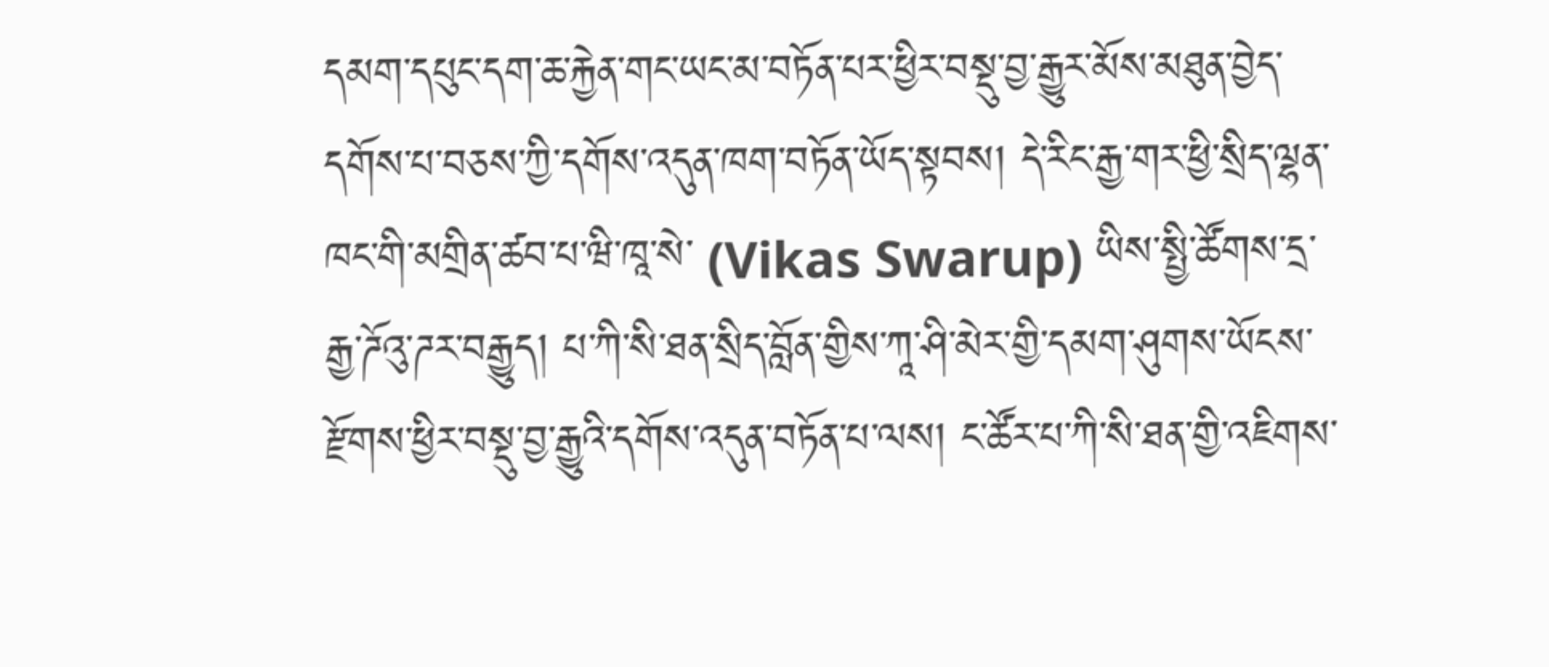དམག་དཔུང་དག་ཆ་རྐྱེན་གང་ཡང་མ་བཏོན་པར་ཕྱིར་བསྡུ་བྱ་རྒྱུར་མོས་མཐུན་བྱེད་དགོས་པ་བཅས་ཀྱི་དགོས་འདུན་ཁག་བཏོན་ཡོད་སྟབས། དེ་རིང་རྒྱ་གར་ཕྱི་སྲིད་ལྷན་ཁང་གི་མགྲིན་ཚབ་པ་ཝི་ཁཱ་སེ་ (Vikas Swarup) ཡིས་སྤྱི་ཚོགས་དྲ་རྒྱ་ཌོའུ་ཌར་བརྒྱུད། པ་ཀི་སི་ཐན་སྲིད་བློན་གྱིས་ཀཱ་ཤི་མེར་གྱི་དམག་ཤུགས་ཡོངས་རྫོགས་ཕྱིར་བསྡུ་བྱ་རྒྱུའི་དགོས་འདུན་བཏོན་པ་ལས། ང་ཚོར་པ་ཀི་སི་ཐན་གྱི་འཇིགས་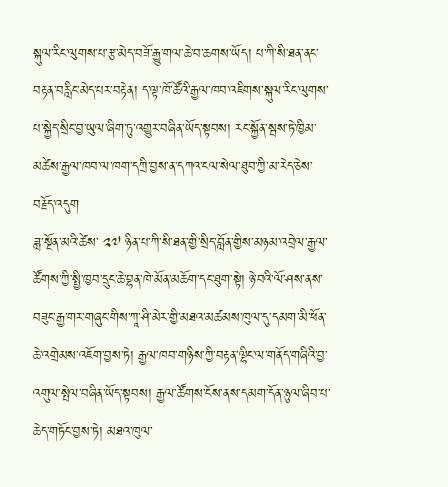སྐུལ་རིང་ལུགས་པ་རྩ་མེད་བཟོ་རྒྱུ་གལ་ཆེ་བ་ཆགས་ཡོད། པ་ཀི་སི་ཐན་ནང་བརྟན་བརླིང་མེད་པར་བརྟེན། ད་ལྟ་ཁོ་ཚོའི་རྒྱལ་ཁབ་འཇིགས་སྐུལ་རིང་ལུགས་པ་སྐྱེད་སྲིང་བྱ་ཡུལ་ཞིག་ཏུ་འགྱུར་བཞིན་ཡོད་སྟབས། རང་སྐྱོན་སྦས་ཏེ་ཁྱིམ་མཚེས་རྒྱལ་ཁབ་ལ་ཁག་དཀྲི་བྱས་ན་དཀའ་ངལ་སེལ་ཐུབ་ཀྱི་མ་རེད་ཅེས་བརྗོད་འདུག
ཟླ་སྔོན་མའི་ཚེས་ ༢༧ ཉིན་པ་ཀི་སི་ཐན་གྱི་སྲིད་བློན་གྱིས་མཉམ་འབྲེལ་རྒྱལ་ཚོགས་ཀྱི་སྤྱི་ཁྱབ་དྲུང་ཆེ་བྷན་ཁེ་མོན་མཆོག་དང་ཐུག་སྟེ། ཉེ་བའི་ལོ་ཤས་ནས་བཟུང་རྒྱ་གར་གཞུང་གིས་ཀཱ་ཤི་མེར་གྱི་མཐའ་མཚམས་ཁུལ་དུ་དམག་མི་ཕོན་ཆེ་འགྲེམས་འཇོག་བྱས་ཏེ། རྒྱལ་ཁབ་གཉིས་ཀྱི་བརྟན་ལྷིང་ལ་གནོད་གཞིའི་བྱ་འགུལ་སྤེལ་བཞིན་ཡོད་སྟབས། རྒྱལ་ཚོགས་ངོས་ནས་དམག་དོན་ཉུལ་ཞིབ་པ་ཆེད་གཏོང་བྱས་ཏེ། མཐའ་ཁུལ་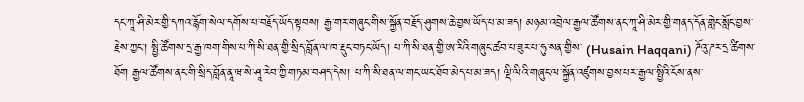དང་ཀཱ་ཤི་མེར་གྱི་དཀའ་རྙོག་སེལ་དགོས་པ་བརྗོད་ཡོད་སྟབས། རྒྱ་གར་གཞུང་གིས་སྐྱོན་བརྗོད་ཤུགས་ཆེ་བྱས་ཡོད་པ་མ་ཟད། མཉམ་འབྲེལ་རྒྱལ་ཚོགས་ནང་ཀཱ་ཤི་མེར་གྱི་གནད་དོན་གླེང་སློང་བྱས་རྗེས་ཀྱང་། སྤྱི་ཚོགས་དྲ་རྒྱ་ཁག་གིས་པ་ཀི་སི་ཐན་གྱི་སྲིད་བློན་ལ་ཁ་རྡུང་བཏང་ཡོད། པ་ཀི་སི་ཐན་གྱི་ཨ་རིའི་གཞུང་ཚབ་པ་ཟུར་པ་ཧུ་སན་གྱིས་ (Husain Haqqani) ཌོའུ་ཌར་དྲ་ཚིགས་ཐོག རྒྱལ་ཚོགས་ནང་གི་སྲིད་བློན་ནཱ་ཝ་སེ་ཤཱ་རེབ་ཀྱི་གཏམ་བཤད་དེས། པ་ཀི་སི་ཐན་ལ་གང་ཡང་ཐོབ་མེད་པ་མ་ཟད། ལྡི་ལིའི་གཞུང་ལ་སྐྱོན་འཛུགས་བྱས་པར་རྒྱལ་སྤྱིའི་ངོས་ནས་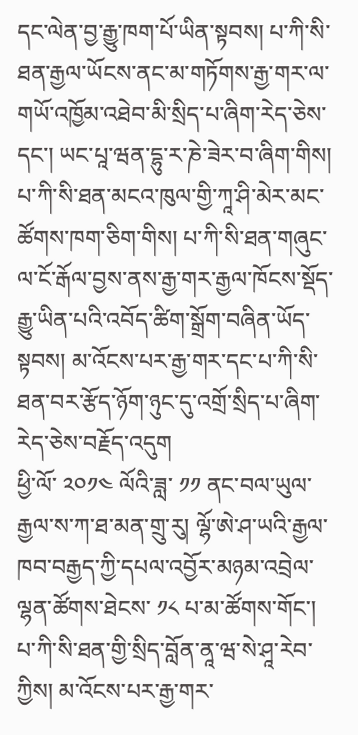དང་ལེན་བྱ་རྒྱུ་ཁག་པོ་ཡིན་སྟབས། པ་ཀི་སི་ཐན་རྒྱལ་ཡོངས་ནང་མ་གཏོགས་རྒྱ་གར་ལ་གཡོ་འཁྱོམ་འཐེབ་མི་སྲིད་པ་ཞིག་རེད་ཅེས་དང་། ཡང་པཱ་ཝན་དྷུ་ར་ཎེ་ཟེར་བ་ཞིག་གིས། པ་ཀི་སི་ཐན་མངའ་ཁུལ་གྱི་ཀཱ་ཤི་མེར་མང་ཚོགས་ཁག་ཅིག་གིས། པ་ཀི་སི་ཐན་གཞུང་ལ་ངོ་རྒོལ་བྱས་ནས་རྒྱ་གར་རྒྱལ་ཁོངས་སྡོད་རྒྱུ་ཡིན་པའི་འབོད་ཚིག་སྒྲོག་བཞིན་ཡོད་སྟབས། མ་འོངས་པར་རྒྱ་གར་དང་པ་ཀི་སི་ཐན་བར་རྩོད་ཉོག་ཉུང་དུ་འགྲོ་སྲིད་པ་ཞིག་རེད་ཅེས་བརྗོད་འདུག
ཕྱི་ལོ་ ༢༠༡༤ ལོའི་ཟླ་ ༡༡ ནང་བལ་ཡུལ་རྒྱལ་ས་ཀ་ཐ་མན་གྲུ་རུ། ལྷོ་ཨེ་ཤ་ཡའི་རྒྱལ་ཁབ་བརྒྱད་ཀྱི་དཔལ་འབྱོར་མཉམ་འབྲེལ་ལྷན་ཚོགས་ཐེངས་ ༡༨ པ་མ་ཚོགས་གོང་། པ་ཀི་སི་ཐན་གྱི་སྲིད་བློན་ནཱ་ཝ་སེ་ཤཱ་རེབ་ཀྱིས། མ་འོངས་པར་རྒྱ་གར་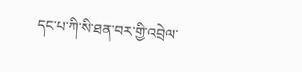དང་པ་ཀི་སི་ཐན་བར་གྱི་འབྲེལ་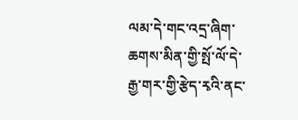ལམ་དེ་གང་འདྲ་ཞིག་ཆགས་མིན་གྱི་སྤོ་ལོ་དེ་རྒྱ་གར་གྱི་རྩེད་རྭའི་ནང་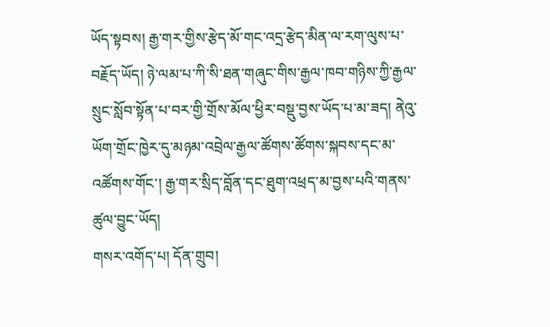ཡོད་སྟབས། རྒྱ་གར་གྱིས་རྩེད་མོ་གང་འདྲ་རྩེད་མིན་ལ་རག་ལུས་པ་བརྗོད་ཡོད། ཉེ་ལམ་པ་ཀི་སི་ཐན་གཞུང་གིས་རྒྱལ་ཁབ་གཉིས་ཀྱི་རྒྱལ་སྲུང་སློབ་སྟོན་པ་བར་གྱི་གྲོས་མོལ་ཕྱིར་བསྡུ་བྱས་ཡོད་པ་མ་ཟད། ནེའུ་ཡོག་གྲོང་ཁྱེར་དུ་མཉམ་འབྲེལ་རྒྱལ་ཚོགས་ཚོགས་སྐབས་དང་མ་འཚོགས་གོང་། རྒྱ་གར་སྲིད་བློན་དང་ཐུག་འཕྲད་མ་བྱས་པའི་གནས་ཚུལ་བྱུང་ཡོད།
གསར་འགོད་པ། དོན་གྲུབ།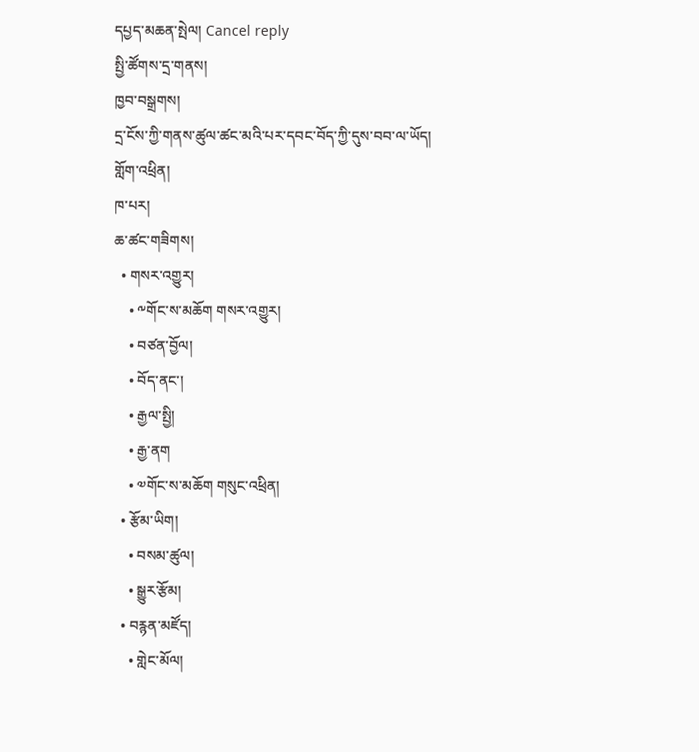དཔྱད་མཆན་སྤེལ། Cancel reply
སྤྱི་ཚོགས་དྲ་གནས།
ཁྱབ་བསྒྲགས།
དྲ་ངོས་ཀྱི་གནས་ཚུལ་ཚང་མའི་པར་དབང་བོད་ཀྱི་དུས་བབ་ལ་ཡོད།
གློག་འཕྲིན།
ཁ་པར།
ཆ་ཚང་གཟིགས།
  • གསར་འགྱུར།
    • ༸གོང་ས་མཆོག གསར་འགྱུར།
    • བཙན་བྱོལ།
    • བོད་ནང་།
    • རྒྱལ་སྤྱི།
    • རྒྱ་ནག
    • ༧གོང་ས་མཆོག གསུང་འཕྲིན།
  • རྩོམ་ཡིག།
    • བསམ་ཚུལ།
    • སྒྱུར་རྩོམ།
  • བརྙན་མཛོད།
    • གླེང་མོལ།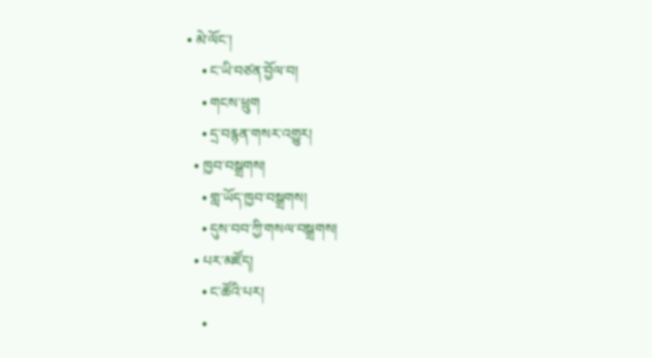• མེ་ལོང་།
    • ང་ཡི་བཙན་བྱོལ་བ།
    • གངས་ཕྲུག
    • དྲ་བརྙན་གསར་འགྱུར།
  • ཁྱབ་བསྒྲགས།
    • གླ་ཡོད་ཁྱབ་བསྒྲགས།
    • དུས་བབ་ཀྱི་གསལ་བསྒྲགས།
  • པར་མཛོད།
    • ང་ཚོའི་པར།
    •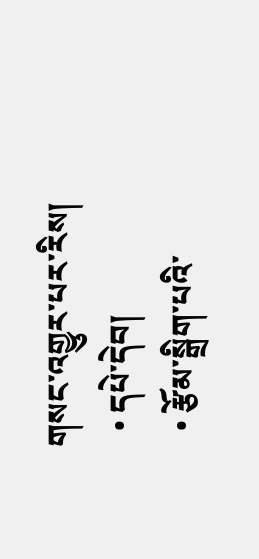གསང་འགྱུར་པར་རིས།
  • དཔེ་དེབ།
  • རྩོམ་སྒྲིག་པའི་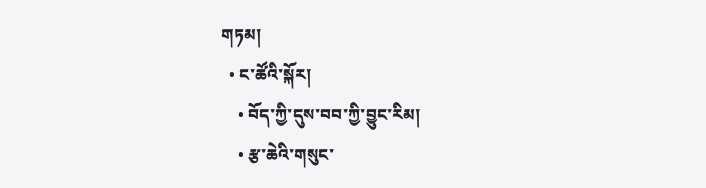གཏམ།
  • ང་ཚོའི་སྐོར།
    • བོད་ཀྱི་དུས་བབ་ཀྱི་བྱུང་རིམ།
    • རྩ་ཆེའི་གསུང་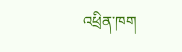འཕྲིན་ཁག